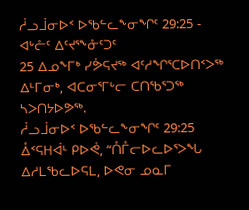ᓲᓗᒨᓂᐅᑉ ᐅᖃᓪᓚᖕᓂᖏᑦ 29:25 - ᐊᒡᓔᑦ ᐃᑦᔪᕐᖕᓁᑦᑐᑦ
25 ᐃᓄᖕᒥᒃ ᓯᕘᕋᔪᖅ ᐊᑦᓱᖏᕐᑕᐅᑎᑉᐳᖅ ᐃᒻᒥᓂᒃ, ᐊᑕᓂᕐᒥᒡᓕ ᑕᑎᖃᕐᑐᖅ ᓴᐳᑎᔭᐅᕗᖅ.
ᓲᓗᒨᓂᐅᑉ ᐅᖃᓪᓚᖕᓂᖏᑦ 29:25
ᐂᑉᕋᕼᐋᒻ ᑭᐅᕚ, “ᑍᒤᓕᐅᓚᐅᕐᐳᖓ ᐃᓱᒪᖃᓚᐅᕋᒪ, ᐅᕙᓂ ᓄᓇᒥ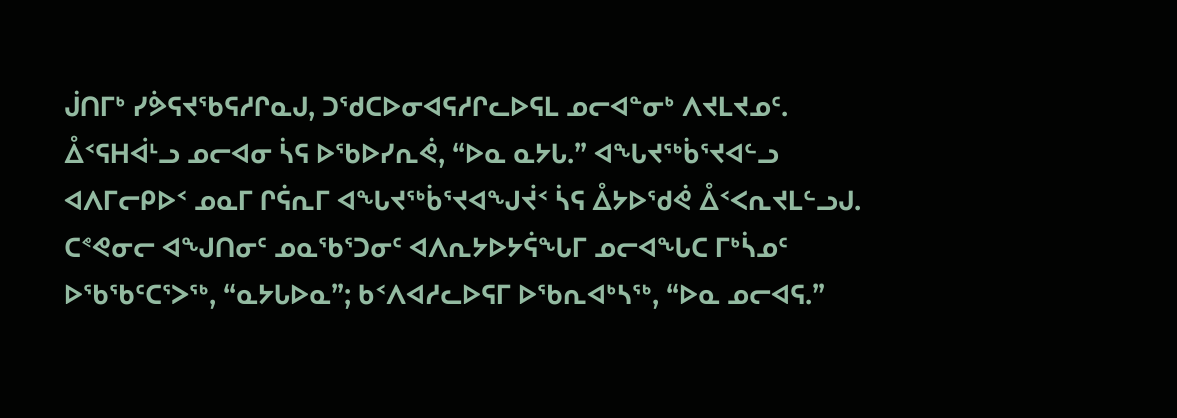ᒎᑎᒥᒃ ᓯᕘᕋᔪᖃᕋᓱᒋᓇᒍ, ᑐᖁᑕᐅᓂᐊᕋᓱᒋᓚᐅᕋᒪ ᓄᓕᐊᓐᓂᒃ ᐱᔪᒪᔪᓄᑦ.
ᐂᑉᕋᕼᐋᒻᓗ ᓄᓕᐊᓂ ᓵᕋ ᐅᖃᐅᓯᕆᕚ, “ᐅᓇ ᓇᔭᒐ.” ᐊᖓᔪᖅᑳᕐᔪᐊᓪᓗ ᐊᐱᒥᓕᑭᐅᑉ ᓄᓇᒥ ᒋᕌᕆᒥ ᐊᖓᔪᖅᑳᕐᔪᐊᖑᔫᑉ ᓵᕋ ᐂᔭᐅᖁᕚ ᐂᑉᐸᕆᔪᒪᓪᓗᒍ.
ᑕᕝᕙᓂᓕ ᐊᖑᑎᓂᑦ ᓄᓇᖃᕐᑐᓂᑦ ᐊᐱᕆᔭᐅᔭᕌᖓᒥ ᓄᓕᐊᖓᑕ ᒥᒃᓵᓄᑦ ᐅᖃᖃᑦᑕᕐᐳᖅ, “ᓇᔭᒐᐅᓇ”; ᑲᑉᐱᐊᓱᓚᐅᕋᒥ ᐅᖃᕆᐊᒃᓴᖅ, “ᐅᓇ ᓄᓕᐊᕋ.”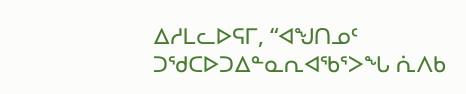ᐃᓱᒪᓚᐅᕋᒥ, “ᐊᖑᑎᓄᑦ ᑐᖁᑕᐅᑐᐃᓐᓇᕆᐊᖃᕐᐳᖓ ᕇᐱᑲ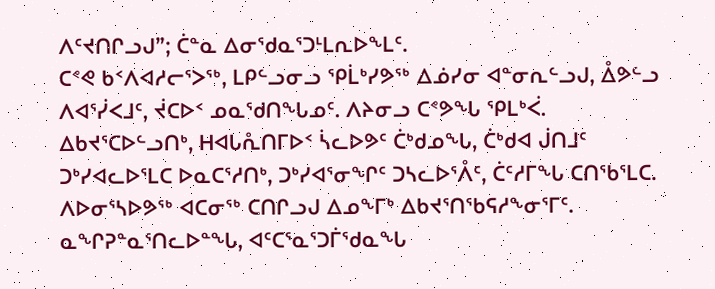ᐱᑦᔪᑎᒋᓗᒍ”; ᑖᓐᓇ ᐃᓂᖁᓇᕐᑐᒻᒪᕆᐅᖕᒪᑦ.
ᑕᕝᕙ ᑲᑉᐱᐊᓱᓕᕐᐳᖅ, ᒪᑭᓪᓗᓂᓗ ᕿᒫᒃᓯᕗᖅ ᐃᓅᓯᓂ ᐊᓐᓂᕆᓪᓗᒍ, ᐂᕗᓪᓗ ᐱᐊᕐᓰᐸᒧᑦ, ᔫᑕᐅᑉ ᓄᓇᖁᑎᖓᓄᑦ. ᐱᔨᓂᓗ ᑕᕝᕗᖓ ᕿᒪᒃᐹ.
ᐃᑲᔪᕐᑕᐅᓪᓗᑎᒃ, ᕼᐊᒐᕅᑎᒥᐅᑉ ᓵᓚᐅᕗᑦ ᑖᒃᑯᓄᖓ, ᑖᒃᑯᐊ ᒎᑎᒧᑦ ᑐᒃᓯᐊᓚᐅᕐᒪᑕ ᐅᓇᑕᕐᓱᑎᒃ, ᑐᒃᓯᐊᕐᓂᖏᑦ ᑐᓴᓚᐅᕐᐰᑦ, ᑖᑦᓱᒥᖓ ᑕᑎᖃᕐᒪᑕ.
ᐱᐅᓂᕐᓴᐅᕗᖅ ᐊᑕᓂᖅ ᑕᑎᒋᓗᒍ ᐃᓄᖕᒥᒃ ᐃᑲᔪᕐᑎᖃᕋᓱᖕᓂᕐᒥᑦ.
ᓇᖏᕈᓐᓇᕐᑎᓚᐅᓐᖓ, ᐊᑦᑕᕐᓇᕐᑐᒦᖁᓇᖓ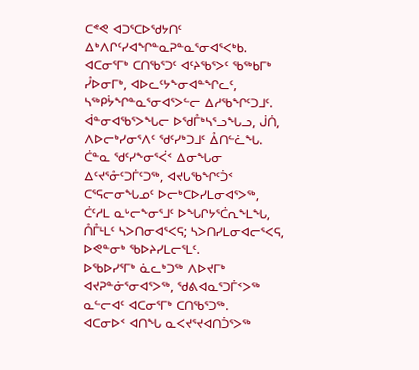ᑕᕝᕙ ᐊᑐᕐᑕᐅᖁᔭᑎᑦ ᐃᒃᐱᒋᑦᓯᐊᖏᓐᓇᕈᓐᓇᕐᓂᐊᕐᐸᒃᑲ.
ᐊᑕᓂᕐᒥᒃ ᑕᑎᖃᕐᑐᑦ ᐊᑦᔨᖃᕐᐳᑦ ᖃᖅᑲᒥᒃ ᓮᐅᓂᒥᒃ, ᐊᐅᓚᑦᔭᖕᓂᐊᓐᖏᓚᑦ, ᓴᖅᑭᔮᖏᓐᓇᕐᓂᐊᕐᐳᓪᓕ ᐃᓱᖃᖏᑦᑐᒧᑦ.
ᐋᓐᓂᐊᖃᕐᐳᖓᓕ ᐅᖁᒤᒃᓴᕐᓗᖓᓗ, ᒎᑏ, ᐱᐅᓕᒃᓯᓂᕐᐱᑦ ᖁᑦᓯᒃᑐᒧᑦ ᐂᑎᓪᓛᖓ.
ᑖᓐᓇ ᖁᑦᓯᖕᓂᕐᐹᑉ ᐃᓂᖓᓂ ᐃᑦᔪᕐᓁᑦᑐᒦᑦᑐᖅ, ᐊᔪᒐᖃᖏᑦᑑᑉ ᑕᕐᕋᓕᓂᖓᓄᑦ ᐅᓕᒃᑕᐅᓯᒪᓂᐊᕐᐳᖅ,
ᑖᑦᓱᒪ ᓇᒡᓕᖕᓂᕐᒧᑦ ᐅᖓᒋᔭᕐᑖᕆᖕᒪᖓ, ᑍᒤᒻᒪᑦ ᓴᐳᑎᓂᐊᕐᐸᕋ; ᓴᐳᑎᓯᒪᓂᐊᓕᕐᐸᕋ, ᐅᕙᓐᓂᒃ ᖃᐅᔨᓯᒪᓕᕐᒪᑦ.
ᐅᖃᐅᓯᕐᒥᒃ ᓈᓚᒃᑐᖅ ᐱᐅᔪᒥᒃ ᐊᔪᕈᓐᓃᕐᓂᐊᕐᐳᖅ, ᖁᕕᐊᓇᕐᑐᒦᑉᐳᖅ ᓇᓪᓕᐊᑦ ᐊᑕᓂᕐᒥᒃ ᑕᑎᖃᕐᑐᖅ.
ᐊᑕᓂᐅᑉ ᐊᑎᖓ ᓇᐸᔪᕐᔪᐊᑎᑑᕐᐳᖅ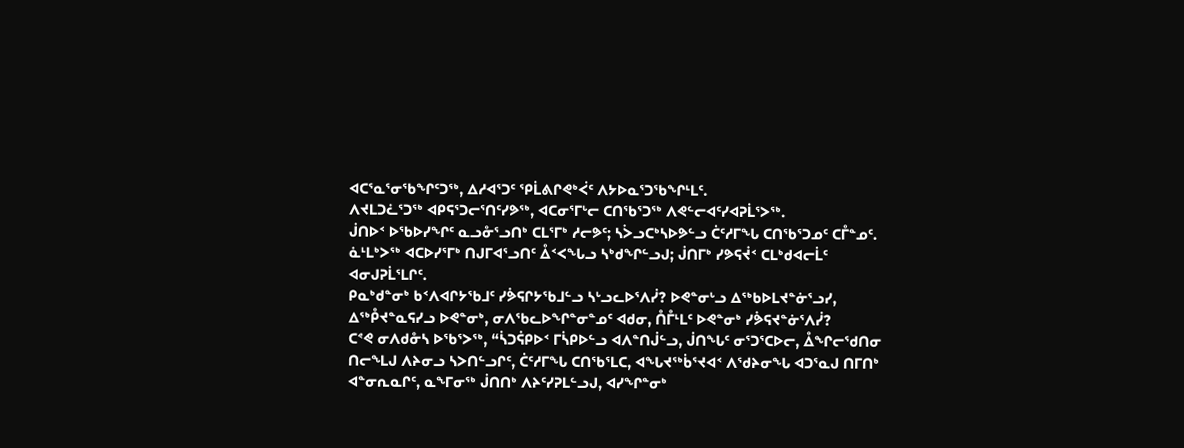ᐊᑕᕐᓇᕐᓂᖃᖏᑦᑐᖅ, ᐃᓱᐊᕐᑐᑦ ᕿᒫᕕᒋᕙᒃᐹᑦ ᐱᔭᐅᓇᕐᑐᖃᖏᒻᒪᑦ.
ᐱᔪᒪᑐᓛᕐᑐᖅ ᐊᑭᕋᕐᑐᓕᕐᑎᑦᓯᕗᖅ, ᐊᑕᓂᕐᒥᒡᓕ ᑕᑎᖃᕐᑐᖅ ᐱᕙᓪᓕᐊᑦᓯᐊᕈᒫᕐᐳᖅ.
ᒎᑎᐅᑉ ᐅᖃᐅᓯᖏᑦ ᓇᓗᓁᕐᓗᑎᒃ ᑕᒪᕐᒥᒃ ᓱᓕᕗᑦ; ᓴᐴᓗᑕᒃᓴᐅᕗᓪᓗ ᑖᑦᓱᒥᖓ ᑕᑎᖃᕐᑐᓄᑦ ᑕᒤᓐᓄᑦ.
ᓈᒻᒪᒃᐳᖅ ᐊᑕᐅᓯᕐᒥᒃ ᑎᒍᒥᐊᕐᓗᑎᑦ ᐂᑉᐸᖓᓗ ᓴᒃᑯᖏᓪᓗᒍ; ᒎᑎᒥᒃ ᓯᕗᕋᔫᑉ ᑕᒪᒃᑯᐊᓕᒫᑦ ᐊᓂᒍᕈᒫᕐᒪᒋᑦ.
ᑭᓇᒃᑯᓐᓂᒃ ᑲᑉᐱᐊᒋᔭᖃᒧᑦ ᓯᕘᕋᒋᔭᖃᒧᓪᓗ ᓴᒡᓗᓚᐅᕐᐱᓰ? ᐅᕙᓐᓂᒡᓗ ᐃᖅᑲᐅᒪᔪᓐᓃᕐᓗᓯ, ᐃᖅᑬᔪᓐᓇᕋᓯᓗ ᐅᕙᓐᓂᒃ, ᓂᐱᖃᓚᐅᖏᓐᓂᓐᓄᑦ ᐊᑯᓂ, ᑍᒤᒻᒪᑦ ᐅᕙᓐᓂᒃ ᓯᕘᕋᔪᓐᓃᕐᐱᓰ?
ᑕᕝᕙ ᓂᐱᑯᓁᓴ ᐅᖃᕐᐳᖅ, “ᓵᑐᕌᑭᐅᑉ ᒥᓵᑭᐅᓪᓗ ᐊᐱᓐᑎᒎᓪᓗ, ᒎᑎᖓᑦ ᓂᕐᑐᕐᑕᐅᓕ, ᐂᖏᓕᖁᑎᓂ ᑎᓕᖕᒪᒍ ᐱᔨᓂᓗ ᓴᐳᑎᓪᓗᒋᑦ, ᑖᑦᓱᒥᖓ ᑕᑎᖃᕐᒪᑕ, ᐊᖓᔪᖅᑳᕐᔪᐊᑉ ᐱᖁᔨᓂᖓ ᐊᑐᕐᓇᒍ ᑎᒥᑎᒃ ᐊᓐᓂᕆᓇᒋᑦ, ᓇᖕᒥᓂᖅ ᒎᑎᑎᒃ ᐱᔨᑦᓯᕈᒪᓪᓗᒍ, ᐊᓯᖏᓐᓂᒃ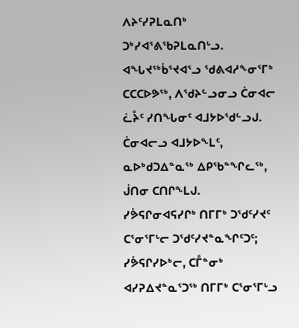ᐱᔨᑦᓯᕈᒪᓇᑎᒃ ᑐᒃᓯᐊᕐᕕᖃᕈᒪᓇᑎᒡᓗ.
ᐊᖓᔪᖅᑳᕐᔪᐊᕐᓗ ᖁᕕᐊᓱᖕᓂᕐᒥᒃ ᑕᑕᑕᐅᕗᖅ, ᐱᖁᔨᓪᓗᓂᓗ ᑖᓂᐊᓕ ᓛᔧᑦ ᓯᑎᖓᓂᑦ ᐊᒧᔭᐅᖁᓪᓗᒍ. ᑖᓂᐊᓕᓗ ᐊᒧᔭᐅᖕᒪᑦ, ᓇᐅᒃᑯᑐᐃᓐᓇᖅ ᐃᑭᖃᓐᖏᓚᖅ, ᒎᑎᓂ ᑕᑎᒋᖕᒪᒍ.
ᓯᕘᕋᒋᓂᐊᕋᓯᒋᒃ ᑎᒥᒥᒃ ᑐᖁᑦᓯᔪᑦ ᑕᕐᓂᕐᒥᒡᓕ ᑐᖁᑦᓯᔪᓐᓇᖏᑦᑐᑦ; ᓯᕘᕋᒋᓯᐅᒃᓕ, ᑕᒤᓐᓂᒃ ᐊᓯᕈᐃᔪᓐᓇᕐᑐᖅ ᑎᒥᒥᒃ ᑕᕐᓂᕐᒥᒡᓗ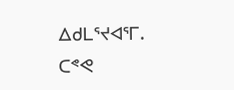ᐃᑯᒪᕐᔪᐊᕐᒥ.
ᑕᕝᕙ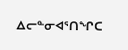ᐃᓕᓐᓂᐊᕐᑎᖏᑕ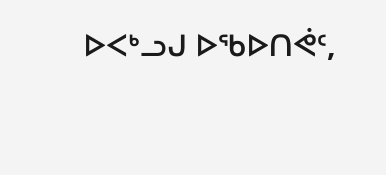ᐅᐸᒃᓗᒍ ᐅᖃᐅᑎᕚᑦ,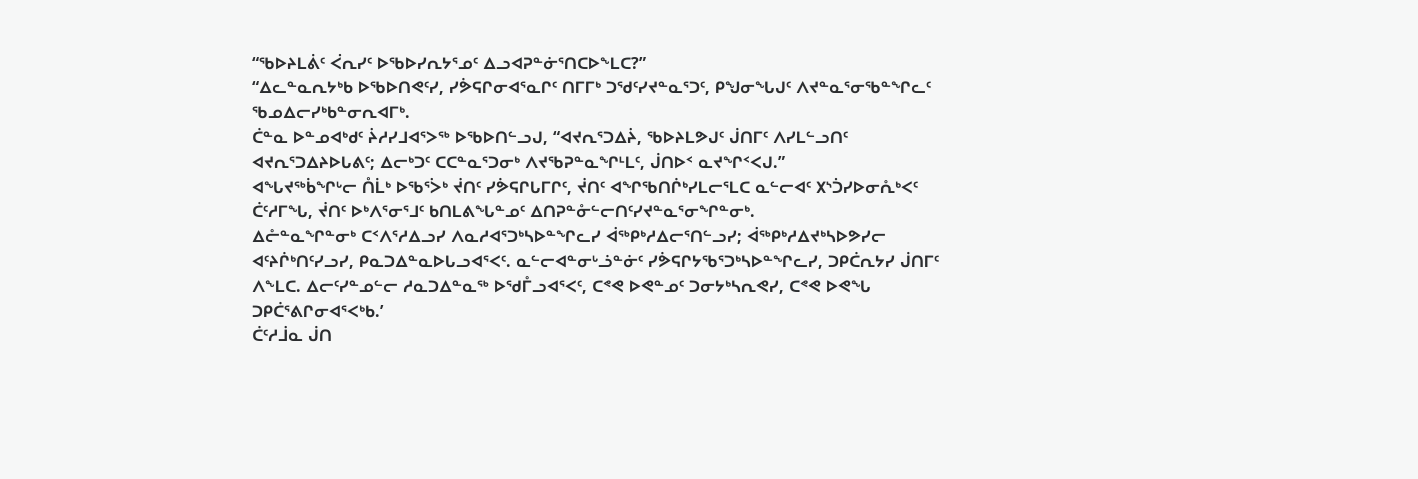“ᖃᐅᔨᒪᕖᑦ ᐹᕆᓯᑦ ᐅᖃᐅᓯᕆᔭᕐᓄᑦ ᐃᓗᐊᕈᓐᓃᕐᑎᑕᐅᖕᒪᑕ?”
“ᐃᓚᓐᓇᕆᔭᒃᑲ ᐅᖃᐅᑎᕙᑦᓯ, ᓯᕘᕋᒋᓂᐊᕐᓇᒋᑦ ᑎᒥᒥᒃ ᑐᖁᑦᓯᔪᓐᓇᕐᑐᑦ, ᑭᖑᓂᖓᒍᑦ ᐱᔪᓐᓇᕐᓂᖃᓐᖏᓚᑦ ᖃᓄᐃᓕᓯᒃᑲᓐᓂᕆᐊᒥᒃ.
ᑖᓐᓇ ᐅᓐᓄᐊᒃᑯᑦ ᔩᓱᓯᒧᐊᕐᐳᖅ ᐅᖃᐅᑎᓪᓗᒍ, “ᐊᔪᕆᕐᑐᐃᔩ, ᖃᐅᔨᒪᕗᒍᑦ ᒎᑎᒥᑦ ᐱᓯᒪᓪᓗᑎᑦ ᐊᔪᕆᕐᑐᐃᔨᐅᒐᕕᑦ; ᐃᓕᒃᑐᑦ ᑕᑕᓐᓇᕐᑐᓂᒃ ᐱᔪᖃᕈᓐᓇᖏᒻᒪᑦ, ᒎᑎᐅᑉ ᓇᔪᖏᑉᐸᒍ.”
ᐊᖓᔪᖅᑳᖏᒡᓕ ᑍᒫᒃ ᐅᖃᕐᐴᒃ ᔫᑎᑦ ᓯᕘᕋᒋᒐᒥᒋᑦ, ᔫᑎᑦ ᐊᖏᖃᑎᒌᒃᓯᒪᓕᕐᒪᑕ ᓇᓪᓕᐊᑦ ᙭ᔅᑑᓯᐅᓂᕅᒃᐸᑦ ᑖᑦᓱᒥᖓ, ᔫᑎᑦ ᐅᒃᐱᕐᓂᕐᒧᑦ ᑲᑎᒪᕕᖓᓐᓄᑦ ᐃᑎᕈᓐᓁᓪᓕᑎᑦᓯᔪᓐᓇᕐᓂᖏᓐᓂᒃ.
ᐃᓔᓐᓇᖏᓐᓂᒃ ᑕᑉᐱᕐᓱᐃᓗᓯ ᐱᓇᓱᐊᕐᑐᒃᓴᐅᓐᖏᓚᓯ ᐋᖅᑭᒃᓱᐃᓕᕐᑎᓪᓗᓯ; ᐋᖅᑭᒃᓱᐃᔪᒃᓴᐅᕗᓯᓕ ᐊᑦᔨᒌᒃᑎᑦᓯᓗᓯ, ᑭᓇᑐᐃᓐᓇᐅᒐᓗᐊᕐᐸᑦ. ᓇᓪᓕᐊᓐᓂᒡᓘᓐᓃᑦ ᓯᕘᕋᒋᔭᖃᕐᑐᒃᓴᐅᓐᖏᓚᓯ, ᑐᑭᑖᕆᔭᓯ ᒎᑎᒥᑦ ᐱᖕᒪᑕ. ᐃᓕᑦᓯᓐᓄᓪᓕ ᓱᓇᑐᐃᓐᓇᖅ ᐅᖁᒤᓗᐊᕐᐸᑦ, ᑕᕝᕙ ᐅᕙᓐᓄᑦ ᑐᓂᔭᒃᓴᕆᕙᓯ, ᑕᕝᕙ ᐅᕙᖓ ᑐᑭᑖᕐᕕᒋᓂᐊᕐᐸᒃᑲ.’
ᑖᑦᓱᒨᓇ ᒎᑎ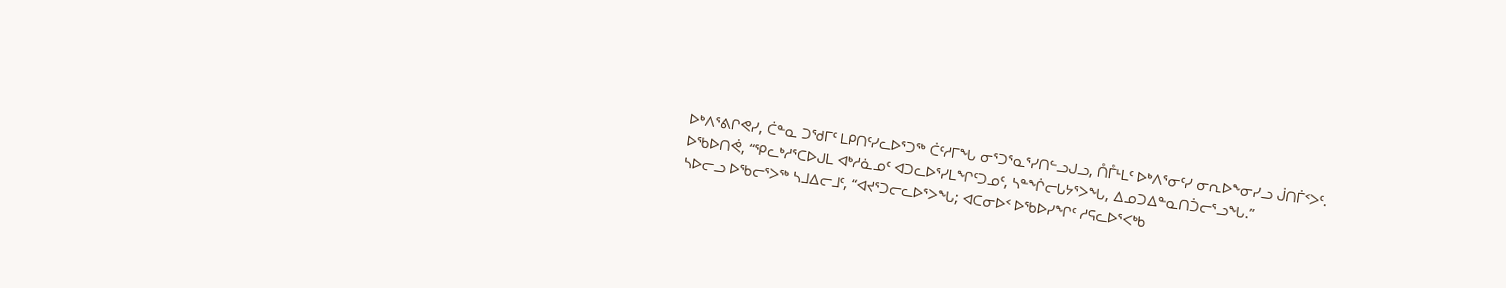ᐅᒃᐱᕐᕕᒋᕙᓯ, ᑖᓐᓇ ᑐᖁᒥᑦ ᒪᑭᑎᑦᓯᓚᐅᕐᑐᖅ ᑖᑦᓱᒥᖓ ᓂᕐᑐᕐᓇᕐᓯᑎᓪᓗᒍᓗ, ᑍᒤᒻᒪᑦ ᐅᒃᐱᕐᓂᑦᓯ ᓂᕆᐅᖕᓂᓯᓗ ᒎᑎᒦᑉᐳᑦ.
ᐅᖃᐅᑎᕚ, “ᕿᓚᒃᓱᕐᑕᐅᒍᒪ ᐊᒃᓱᓈᓄᑦ ᐊᑐᓚᐅᕐᓯᒪᖏᑦᑐᓄᑦ, ᓴᓐᖐᓕᒐᔭᕐᐳᖓ, ᐃᓄᑐᐃᓐᓇᑎᑑᓕᕐᓗᖓ.”
ᓴᐅᓕᓗ ᐅᖃᓕᕐᐳᖅ ᓴᒧᐃᓕᒧᑦ, “ᐊᔪᕐᑐᓕᓚᐅᕐᐳᖓ; ᐊᑕᓂᐅᑉ ᐅᖃᐅᓯᖏᑦ ᓱᕋᓚᐅᕐᐸᒃᑲ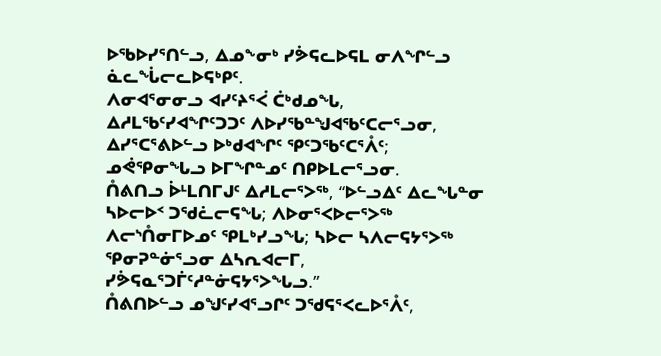ᐅᖃᐅᓯᕐᑎᓪᓗ, ᐃᓄᖕᓂᒃ ᓯᕘᕋᓚᐅᕋᒪ ᓂᐱᖏᓪᓗ ᓈᓚᖔᓕᓚᐅᕋᒃᑭᑦ.
ᐱᓂᐊᕐᓂᓂᓗ ᐊᓯᑦᔨᕐᐹ ᑖᒃᑯᓄᖓ, ᐃᓱᒪᖃᑦᓯᐊᖏᑦᑐᑐᑦ ᐱᐅᓯᖃᓐᖑᐊᖃᑦᑕᓕᕐᓗᓂ, ᐃᓯᕐᑕᕐᕕᐅᓪᓗ ᐅᒃᑯᐊᖏᑦ ᕿᑦᑐᖃᑦᑕᕐᐰᑦ; ᓄᕚᕿᓂᖓᓗ ᐅᒥᖏᓐᓄᑦ ᑎᑭᐅᒪᓕᕐᓗᓂ.
ᑍᕕᑎᓗ ᐆᒻᒪᑎᒥᒍᑦ ᐃᓱᒪᓕᕐᐳᖅ, “ᐅᓪᓗᐃᑦ ᐃᓚᖓᓐᓂ ᓴᐅᓕᐅᑉ ᑐᖁᓛᓕᕋᖓ; ᐱᐅᓂᕐᐸᐅᓕᕐᐳᖅ ᐱᓕᔅᑍᓂᒥᐅᓄᑦ ᕿᒪᒃᓯᓗᖓ; ᓴᐅᓕ ᓴᐱᓕᕋᔭᕐᐳᖅ ᕿᓂᕈᓐᓃᕐᓗᓂ ᐃᓴᕆᐊᓕᒥ, ᓯᕘᕋᓇᕐᑐᒦᑦᓱᓐᓃᕋᔭᕐᐳᖓᓗ.”
ᑍᕕᑎᐅᓪᓗ ᓄᖑᑦᓯᐊᕐᓗᒋᑦ ᑐᖁᕋᕐᐸᓚᐅᕐᐰᑦ,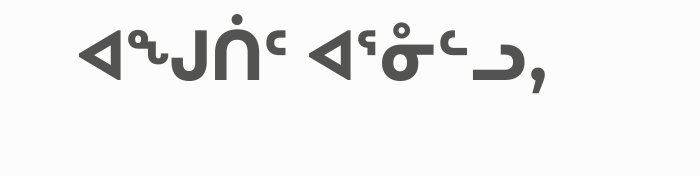ᐊᖑᑏᑦ ᐊᕐᓁᓪᓗ,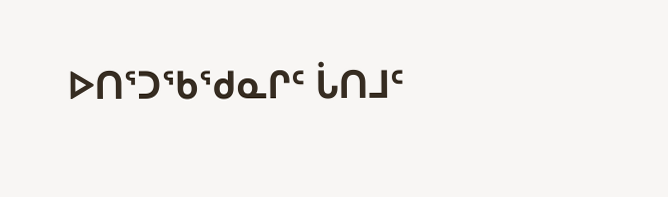ᐅᑎᕐᑐᖃᖁᓇᒋᑦ ᒑᑎᒧᑦ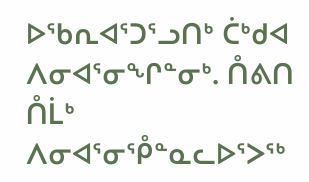ᐅᖃᕆᐊᕐᑐᕐᓗᑎᒃ ᑖᒃᑯᐊ ᐱᓂᐊᕐᓂᖏᓐᓂᒃ. ᑍᕕᑎ ᑍᒫᒃ ᐱᓂᐊᕐᓂᕾᓐᓇᓚᐅᕐᐳᖅ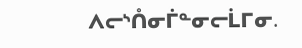ᐱᓕᔅᑍᓂᒦᓐᓂᓕᒫᒥᓂ.